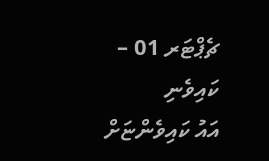ޗެޕްޓަރ 01 – ކައިވެނި
އައު ކައިވެންޏަށް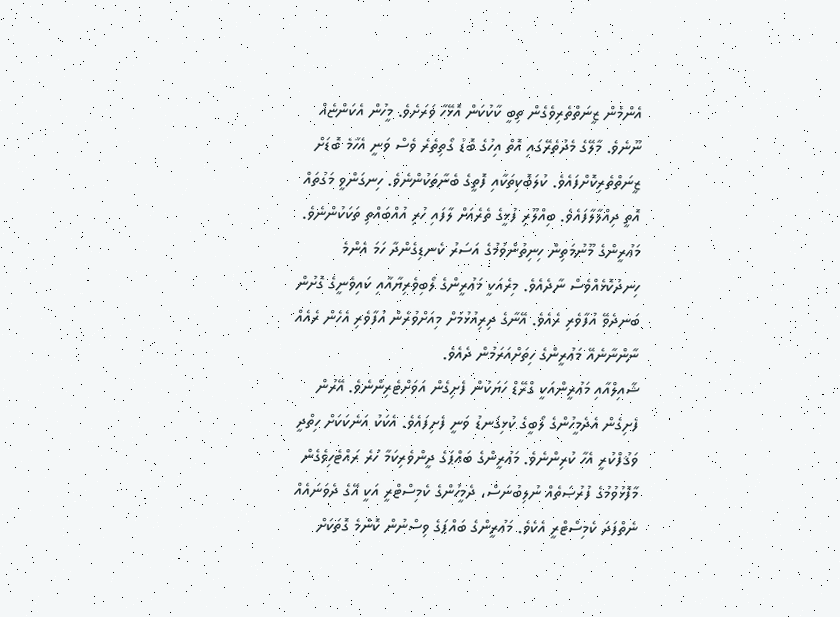އެންމެން ޒީނަތްތެރިވެގެން ތިބީ ކާކުކަން އޮޅޭހާ ވަރަށެވެ. މީހުން އެކަންޏެއް ނޫނެވެ. މާލޭގެ މެދުތެރޭގައި އޮތް އިހުގެ ބޮޑު ގޯތިތެރެ ވެސް ވަނީ އެހާމެ ބޮޑަށް ޒީނަތްތެރިކޮށްފައެވެ. ކުލަބޮކިތަކާއި ފޮތީގެ ބެނާތަކުންނެވެ. ހިނގަންވީ މަގުތައް އޮތީ ދިއްލާލާފައެވެ. ބިއްލޫރި ފުޅީގެ ތެރެއަށް ލާފައި ހުރި އުއްބައްތި ތަކަކުންނެވެ.
މަޢުރީންގެ މޫނުމަތިން ހިނިތުންވުމުގެ އަސަރު ކެނޑިގެންދާ ހަމަ އެންމެ ހިނދުކޮޅެއްވެސް ނާދެއެވެ. މިރެއަކީ މަޢުރީންގެ ލޯބިވެރިޔާއާއި ކައިވެނީގެ ގޮށުން ބަނދެވޭ އުފާވެރި ރެއެވެ. އޭނާގެ ދިރިއުޅުމަށް މިއަށްވުރެން އުފާވެރި އެހެން ރެއެއް ނާންނާނެއޭ މަޢުރީންގެ ހިތަށްއަރަމުން ދެއެވެ.
ޝާއިލްއާއި މަޢުރީންއަކީ ގްރޭޑް ހަޔަކުން ފެށިގެން އަވަށްޓެރިންނެވެ. އޭރުން ފެށިގެން އެދެމީހުންގެ ލޯބީގެ ކުޅިގަނޑު ވަނީ ފެށިފައެވެ. އެކަކު އަނެކަކަށް ހިތްދީ ވަޤުފްކުރީ އެހާ ކުރިންނެވެ. މަޢުރީންގެ ބައްޕަގެ ދީންވެރިކަމާ ހުރެ ރައްޓެހިވެގެން މާފޮޅުވުމުގެ ފުރުޞަތެއް ނުލިބުނަސް، ދެމީހުންގެ ކެމިސްޓްރީ އަކީ އޭގެ ދެވަނައެއް ނެތްފަދަ ކެމިސްޓްރީ އެކެވެ. މަޢުރީންގެ ބައްޕަގެ ވިސްނުން ކޮންމެ ގޮތަކަށް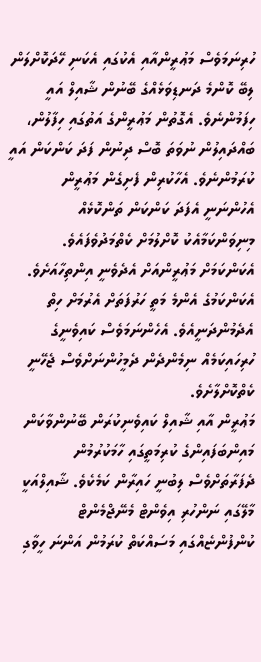ހުރިނަމަވެސް މަޢުރީންއާއި އެކުގައި އެކަނި ހޭދަކޮށްލަން ލިބޭ ކޮންމެ ދަނޑިވަޅެއްގެ ބޭނުން ޝާއިލް އައީ ހިފަމުންނެވެ. އެގޮތުން މަޢުރީންގެ އަތުގައި ހިފާލުން، ބައްދައިލުން ނުވަތަ ބޮސް ދިނުން ފަދަ ކަންކަން އައީ ކުރަމުންނެވެ. އެހާކުރިން ފެށިގެން މަޢުރީން އެހުންނަނީ އެފަދަ ކަންކަން ތަންކޮޅެއް މިނިވަންކަމާއެކު ކޮށްލުމަށް ކެތްމަދުވެފައެވެ. އެކަންކަމަށް މަޢުރީންއަށް އެދެވެނީ އިންތިހާއަށެވެ. އެކަންކަމުގެ އެންމެ މަތީ ހަރުފަތަށް އެރުމަށް ހިތް އެދެމުންދަނީއެވެ. އެހެންނަމަވެސް ކައިވެނީގެ ހުރިހައިކަމެއް ނިމެންދެން ދެމީހުންނަށްވެސް ޖެހޭނީ ކެތްކޮށްލާށެވެ.
މަޢުރީން އާއި ޝާއިލް ކައިވެނިކުރަން ބޭނުންވާކަން މައިންބަފައިންގެ ކުރިމަތީގައި ހާމަކުރުމުން ދެފަރާތަށްވެސް ލިބުނީ ހައިރާން ކަމެކެވެ. ޝާއިލްއަކީ މާލޭގައި ނަންހުރި އިވެންޓް މެނޭޖްމެންޓް ކުންފުންޏެއްގައި މަސައްކަތް ކުރަމުން އަންނަ ހީވާގި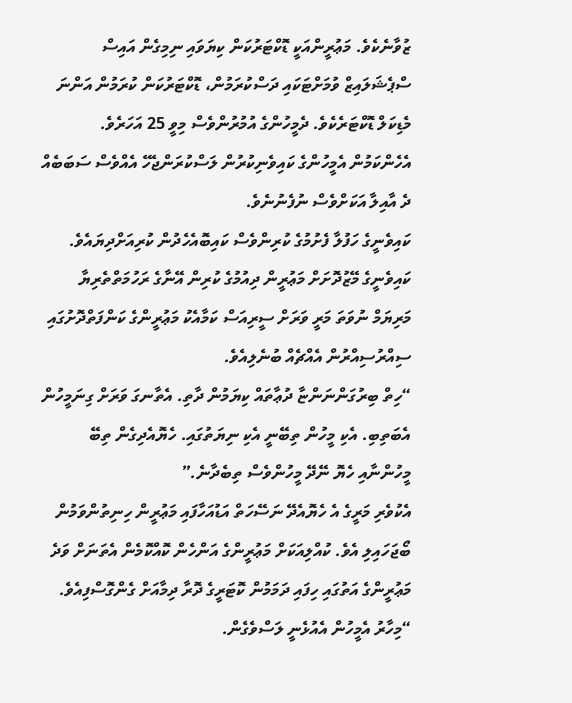ޒުވާނެކެވެ. މަޢުރީންއަކީ ޑޮކްޓަރުކަން ކިޔަވައި ނިމިގެން އައިސް ސްޕެޝަލައިޒް ވުމަށްޓަކައި ދަސްކުރަމުން، ޑޮކްޓަރުކަން ކުރަމުން އަންނަ މެޑިކަލް ޑޮކްޓަރެކެވެ. ދެމީހުންގެ އުމުރުންވެސް މިވީ 25 އަހަރެވެ. އެހެންކަމުން އެމީހުންގެ ކައިވެނިކުރުން ލަސްކުރަންޖެހޭ އެއްވެސް ސަބަބެއް ދެ އާއިލާ އަކަށްވެސް ނުފެނުނެވެ.
ކައިވެނީގެ ހަފުލާ ފެށުމުގެ ކުރިންވެސް ކައިބޮއެހެދުން ކުރިއަށްދިޔައެވެ. ކައިވެނީގެ މޭޒުދޮށަށް މަޢުރީން ދިއުމުގެ ކުރިން އޭނާގެ ރަހުމަތްތެރިޔާ މަރިޔަމް ނުވަތަ މަރީ ވަރަށް ސީރިއަސް ކަމާއެކު މަޢުރީންގެ ކަންފަތްދޮށުގައި ސިއްރުސިއްރުން އެއްޗެއް ބުނެލިއެވެ.
“ހިތް ބިރުގަންނަންޏާ ދުޢާތައް ކިޔަމުން ދާތި. އެތާނގަ ވަރަށް ގިނަމީހުން އެބަތިބި. އެކި މީހުން ތިބޭނީ އެކި ނިޔަތުގައި. ހެޔޮއެދިގެން ތިބޭ މީހުންނާއި ހެޔޮ ނޭދޭ މީހުންވެސް ތިބެދާނެ.”
އެކުވެރި މަރީގެ އެ ހެޔޮއެދޭ ނަސޭހަތް އަޑުއަހާފައި މަޢުރީން ހިނިތުންވަމުން ބޯޖަހައިލި އެވެ. ކުއްލިއަކަށް މަޢުރީންގެ އަންހެން ކޮއްކޮމެން އެތަނަށް ވަދެ މަޢުރީންގެ އަތުގައި ހިފައި ދަމަމުން ކޮޓަރީގެ ދޮރާ ދިމާއަށް ގެންގޮސްފިއެވެ.
“މިހާރު އެމީހުން އެއުޅެނީ ލަސްވެގެން.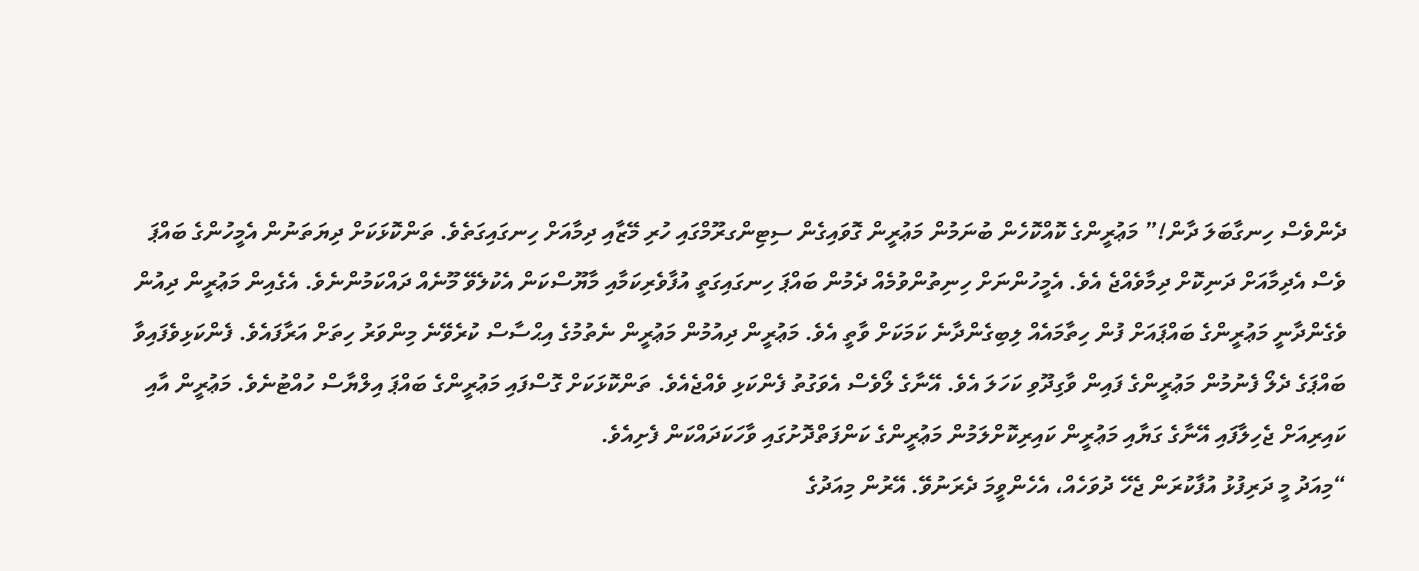ދެންވެސް ހިނގާބަލަ ދާން!” މަޢުރީންގެ ކޮއްކޮހެން ބުނަމުން މަޢުރީން ގޮވައިގެން ސިޓިންގރޫމްގައި ހުރި މޭޒާއި ދިމާއަށް ހިނގައިގަތެވެ. ތަންކޮޅަކަށް ދިޔަތަނުން އެމީހުންގެ ބައްޕަ ވެސް އެދިމާއަށް ދަނިކޮށް ދިމާވެއްޖެ އެވެ. އެމީހުންނަށް ހިނިތުންވުމެއް ދެމުން ބައްޕަ ހިނގައިގަތީ އުފާވެރިކަމާއި މާޔޫސްކަން އެކުލެވޭ މޫނެއް ދައްކަމުންނެވެ. އެގެއިން މަޢުރީން ދިއުން ވެގެންދާނީ މަޢުރީންގެ ބައްޕައަށް ފުން ހިތާމައެއް ލިބިގެންދާނެ ކަމަކަށް ވާތީ އެވެ. މަޢުރީން ދިއުމުން މަޢުރީން ނެތުމުގެ އިޙްސާސް ކުރެވޭނެ މިންވަރު ހިތަށް އަރާފައެވެ. ފެންކަޅިވެފައިވާ ބައްޕަގެ ދެލޯ ފެނުމުން މަޢުރީންގެ ފައިން ވާގިދޫވި ކަހަލަ އެވެ. އޭނާގެ ލޯވެސް އެވަގުތު ފެންކަޅި ވެއްޖެއެވެ. ތަންކޮޅަކަށް ގޮސްފައި މަޢުރީންގެ ބައްޕަ އިލްޔާސް ހުއްޓުނެވެ. މަޢުރީން އާއި ކައިރިއަށް ޖެހިލާފައި އޭނާގެ ގަޔާއި މަޢުރީން ކައިރިކޮށްލަމުން މަޢުރީންގެ ކަންފަތްދޮށުގައި ވާހަކަދައްކަން ފެށިއެވެ.
“މިއަދު މީ ދަރިފުޅު އުފާކުރަން ޖެހޭ ދުވަހެއް، އެހެންވީމަ ދެރަނުވޭ. އޭރުން މިއަދުގެ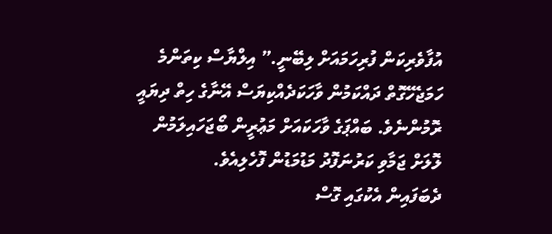އުފާވެރިކަން ފުރިހަމައަށް ލިބޭނީ.” އިލްޔާސް ކިތަންމެ ހަމަޖެހޭގޮތް ދައްކަމުން ވާހަކަދެއްކިޔަސް އޭނާގެ ހިތް ދިޔައީ ރޮމުންނެވެ. ބައްޕަގެ ވާހަކައަށް މަޢުރީން ބޯޖަހައިލަމުން ލޮލަށް ޖަމާވި ކަރުނަފޮދު މަޑުމަޑުން ފޮހެލިއެވެ.
ދެބަފައިން އެކުގައި ގޮސް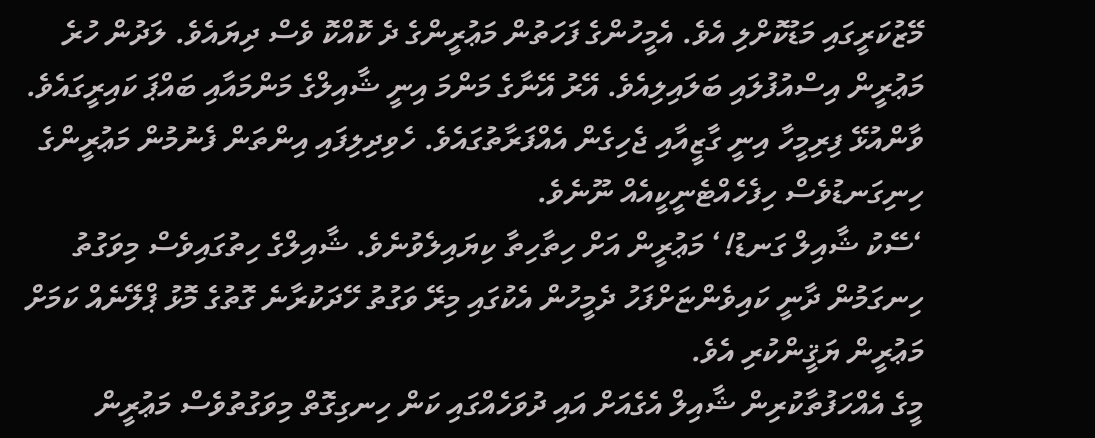މޭޒުކަރީގައި މަޑުކޮށްލި އެވެ. އެމީހުންގެ ފަހަތުން މަޢުރީންގެ ދެ ކޮއްކޮ ވެސް ދިޔައެވެ. ލަދުން ހުރެ މަޢުރީން އިސްއުފުލައި ބަލައިލިއެވެ. އޭރު އޭނާގެ މަންމަ އިނީ ޝާއިލްގެ މަންމައާއި ބައްޕަ ކައިރީގައެވެ. ވާންއުޅޭ ފިރިމީހާ އިނީ ގާޒީއާއި ޖެހިގެން އެއްފަރާތުގައެވެ. ހެވިދިލިފައި އިންތަން ފެނުމުން މަޢުރީންގެ ހިނިގަނޑުވެސް ހިފެހެއްޓެނީކީއެއް ނޫނެވެ.
‘ސޭކު ޝާއިލް ގަނޑު!‘ މަޢުރީން އަށް ހިތާހިތާ ކިޔައިލެވުނެވެ. ޝާއިލްގެ ހިތުގައިވެސް މިވަގުތު ހިނގަމުން ދާނީ ކައިވެންޏަށްފަހު ދެމީހުން އެކުގައި މިރޭ ވަގުތު ހޭދަކުރާނެ ގޮތުގެ މޮޅު ޕްލޭނެއް ކަމަށް މަޢުރީން ޔަޤީންކުރި އެވެ.
މީގެ އެއްހަފުތާކުރިން ޝާއިލް އެގެއަށް އައި ދުވަހެއްގައި ކަން ހިނގިގޮތް މިވަގުތުވެސް މަޢުރީން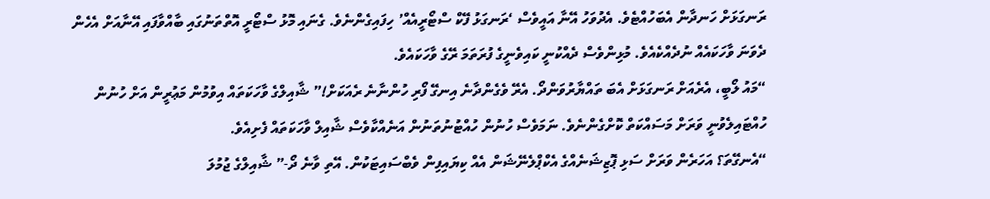ރަނގަޅަށް ހަނދާން އެބަހުއްޓެވެ. އެދުވަހު އޭނާ އައީވެސް ‘ރަނގަޅު ފޭކް ސްޓޯރީއެއް’ ހިފައިގެންނެވެ. ގެނައި މޮޅު ސްޓޯރީ އޮތްތަނުގައި ބާއްވާފައި އޭނާއަށް އެހެން ދެވަނަ ވާހަކައެއް ނުދެއްކެއެވެ. މުޅިންވެސް ދެއްކުނީ ކައިވެނީގެ ފުރަތަމަ ރޭގެ ވާހަކައެވެ.
“މައު ލޯބީ، އެރެއަށް ރަނގަޅަށް އެބަ ތައްޔާރުވަންދޯ. އެރޭ ވެގެންދާނެ އިނގޭ ފޯރި ހުންނާނެ ރެއަކަށް!” ޝާއިލްގެ ވާހަކަތައް އިވުމުން މަޢުރީން އަށް ހުނުން ހުއްޓައިލެވުނީ ވަރަށް މަސައްކަތް ކޮށްގެންނެވެ. ނަމަވެސް ހުނުން ހުއްޓުނުތަނުން އަނެއްކާވެސް ޝާއިލް ވާހަކަތައް ފެށިއެވެ.
“އެނގޭތަ؟ އަހަރެން ވަރަށް ސަޅި ޕޮޒިޝަނެއްގެ އެކްޕްލެނޭޝަން އެއް ކިޔައިފިން ވެބްސައިޓަކުން. އޭތި ވާނެ ދޯ-” ޝާއިލްގެ ޖުމުލަ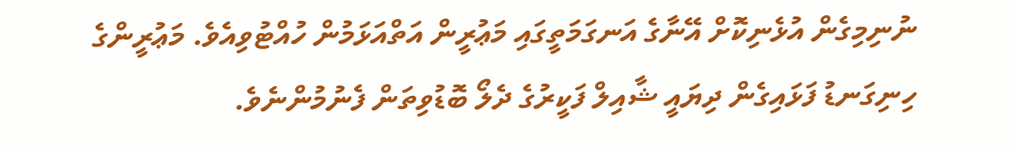ނުނިމިގެން އުޅެނިކޮށް އޭނާގެ އަނގަމަތީގައި މަޢުރީން އަތްއަޅަމުން ހުއްޓުވިއެވެ. މަޢުރީންގެ ހިނިގަނޑު ފަޅައިގެން ދިޔައީ ޝާއިލް ފަކީރުގެ ދެލޯ ބޮޑުވިތަން ފެނުމުންނެވެ.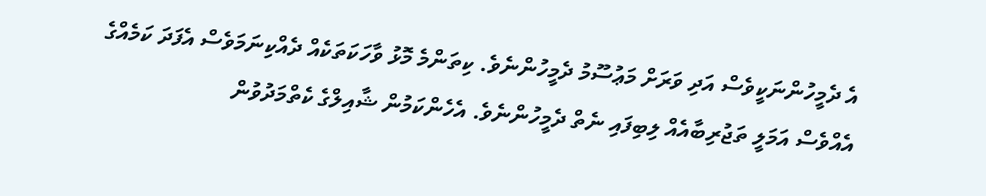އެ ދެމީހުންނަކީވެސް އަދި ވަރަށް މަޢުސޫމު ދެމީހުންނެވެ. ކިތަންމެ މޮޅު ވާހަކަތަކެއް ދެއްކިނަމަވެސް އެފަދަ ކަމެއްގެ އެއްވެސް އަމަލީ ތަޖުރިބާއެއް ލިބިފައި ނެތް ދެމީހުންނެވެ. އެހެންކަމުން ޝާއިލްގެ ކެތްމަދުވުން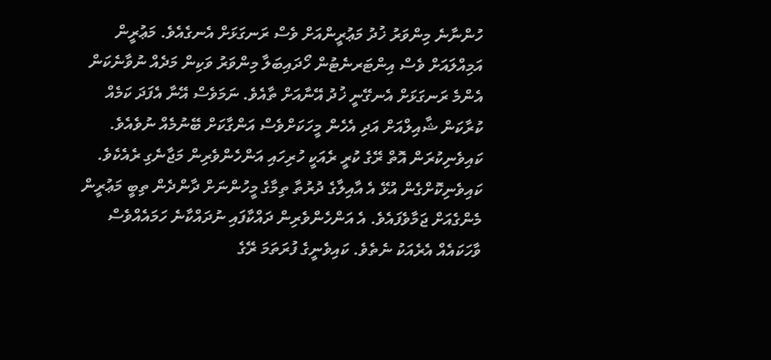ހުންނާނެ މިންވަރު ޚުދު މަޢުރީންއަށް ވެސް ރަނގަޅަށް އެނގެއެވެ. މަޢުރީން އަމިއްލައަށް ވެސް އިންޓަރނެޓުން ހޯދައިބަލާ މިންވަރު ވަކިން މަދެއް ނުވާނެކަން އެންމެ ރަނގަޅަށް އެނގޭނީ ޚުދު އޭނާއަށް ތާއެވެ. ނަމަވެސް އޭނާ އެފަދަ ކަމެއް ކުރާކަން ޝާއިލްއަށް އަދި އެހެން މީހަކަށްވެސް އަންގާކަށް ބޭނުމެއް ނުވެއެވެ.
ކައިވެނިކުރަން އޮތް ރޭގެ ކުރީ ރެއަކީ ހުރިހައި އަންހެންވެރިން މަޖާނެގި ރެއެކެވެ. ކައިވެނިކޮށްގެން އުޅޭ އެ އާއިލާގެ ދުރުތާ ތިމާގެ މީހުންނަށް ދާންދެން ތިބީ މަޢުރީން މެންގެއަށް ޖަމާވެފައެވެ. އެ އަންހެންވެރިން ދައްކާފައި ނުދައްކާނެ ހަމައެއްވެސް ވާހަކައެއް އެރެއަކު ނެތެވެ. ކައިވެނީގެ ފުރަތަމަ ރޭގެ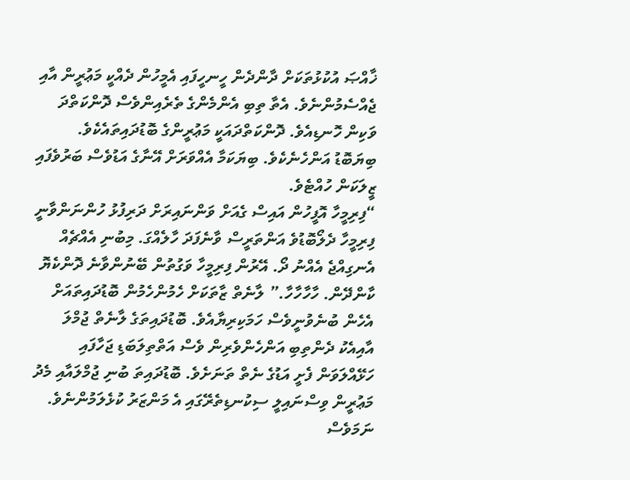ޚާއްޞަ އުކުޅުތަކަށް ދާންދެން ހީނހީފައި އެމީހުން ދެއްކީ މަޢުރީން އާއި ޖެއްސެމުންނެވެ. އެތާ ތިބި އެންމެންގެ ތެރެއިންވެސް ދޮންކަތްދަ ވަކިން ހޮނޑިއެވެ. ދޮންކަތްދައަކީ މަޢުރީންގެ ބޮޑުދައިތައެކެވެ. ބިޔަބޮޑު އަންހެނެކެވެ. ބިޔަކަމާ އެއްވަރަށް އޭނާގެ އަޑުވެސް ބަރުވެފައި ޒީލަކަން ހުއްޓެވެ.
“ފިރިމީހާ އޮފީހުން އައިސް ގެއަށް ވަންނައިރަށް ދަރިފުޅު ހުންނަންވާނީ ފިރިމީހާ ދެލޯބޮޑުވެ އަންތަރީސް ވާނެފަދަ ހާލެއްގަ. މިބުނި އެއްޗެއް އެނގިއްޖެ އެއްނު ދޯ. އޭރުން ފިރިމީހާ ވަގުތުން ބޭނުންވާނެ ދޮންކެޔޮ ކާންދޭން. ހާހާހާހާ.” ލާނެތް ޒާތަކަށް ހެމުންހެމުން ބޮޑުދައިތައަށް އެހެން ބުނެވުނީވެސް ހަމަކިރިޔާއެވެ. ބޮޑުދައިތަގެ ލާނެތް ޖުމްލަ އާއިއެކު ދެންތިބި އަންހެންވެރިން ވެސް އަތްތިލަބަޑި ޖަހާފައި ހަޅޭއްލަވަން ފެށީ އަޑުގެ ނެތް ތަނަށެވެ. ބޮޑުދައިތަ ބުނި ޖުމްލައާއި މެދު މަޢުރީން ވިސްނައިލީ ސިކުނޑިތެރޭގައި އެ މަންޒަރު ކުޅެލަމުންނެވެ. ނަމަވެސް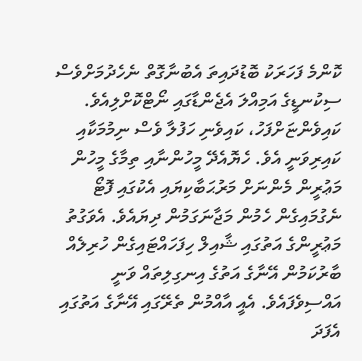ކޮންމެ ފަހަރަކު ބޮޑުދައިތަ އެބުނާގޮތް ނެހެދުމަށްވެސް ސިކުނޑީގެ އަމިއްލަ އެޖެންޑާގައި ނޯޓްކޮށްލިއެވެ.
ކައިވެންޏަށްފަހު، ކައިވެނި ހަފުލާ ވެސް ނިމުމަކާއި ކައިރިވަނީ އެވެ. ހެޔޮއެދޭ މީހުންނާއި ތިމާގެ މީހުން މަޢުރީން މެންނަށް މަރުޙަބާކިޔައި އެކުގައި ފޮޓޯ ނެގުމައިގެން ހެމުން މަޖާނަގަމުން ދިޔައެވެ. އެވަގުތު މަޢުރީންގެ އަތުގައި ޝާއިލް ހިފަހައްޓައިގެން ހުރިލެއް ބާރުކަމުން އޭނާގެ އަތުގެ އިނގިލިތައް ވަނީ އައްސިވެފައެވެ. އެއީ އާއްމުން ތެރޭގައި އޭނާގެ އަތުގައި އެފަދަ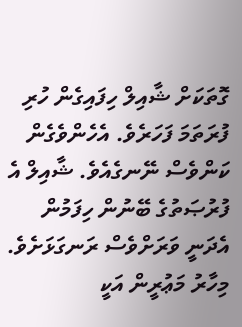ގޮތަކަށް ޝާއިލް ހިފައިގެން ހުރި ފުރަތަމަ ފަހަރެވެ. އެހެންވެގެން ކަންވެސް ނޭނގެއެވެ. ޝާއިލް އެ ފުރުޞަތުގެ ބޭނުން ހިފަމުން އެދަނީ ވަރަށްވެސް ރަނގަޅަށެވެ. މިހާރު މަޢުރީން އަކީ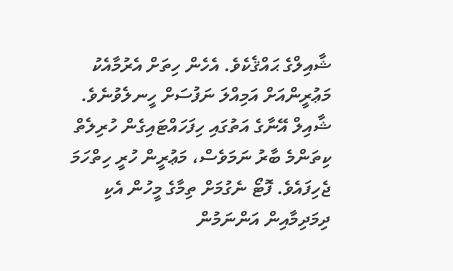ޝާއިލްގެ ޙައްޤެކެވެ. އެހެން ހިތަށް އެރުމާއެކު މަޢުރީންއަށް އަމިއްލަ ނަފުސަށް ހީނލެވުނެވެ.
ޝާއިލް އޭނާގެ އަތުގައި ހިފަހައްޓައިގެން ހުރިލެތް ކިތަންމެ ބާރު ނަމަވެސް، މަޢުރީން ހުރީ ހިތްހަމަ ޖެހިފައެވެ. ފޮޓޯ ނެގުމަށް ތިމާގެ މީހުން އެކި ދިމަދިމާއިން އަންނަމުން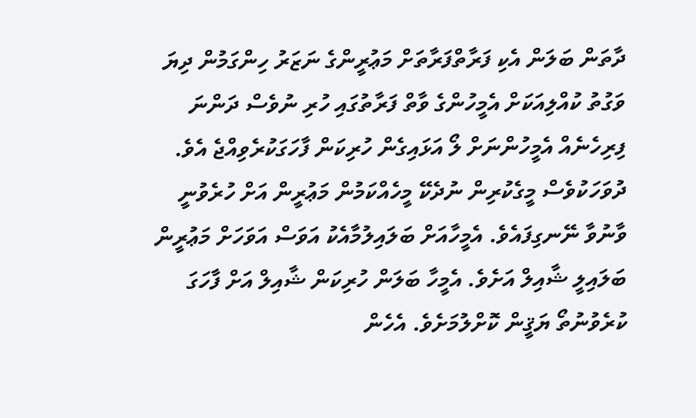ދާތަން ބަލަން އެކި ފަރާތްފަރާތަށް މަޢުރީންގެ ނަޒަރު ހިންގަމުން ދިޔަ ވަގުތު ކުއްލިއަކަށް އެމީހުންގެ ވާތް ފަރާތުގައި ހުރި ނުވެސް ދަންނަ ފިރިހެނެއް އެމީހުންނަށް ލޯ އަޅައިގެން ހުރިކަން ފާހަގަކުރެވިއްޖެ އެވެ. ދުވަހަކުވެސް މީގެކުރިން ނުދެކޭ މީހެއްކަމުން މަޢުރީން އަށް ހުރެވުނީ ވާނުވާ ނޭނގިފައެވެ. އެމީހާއަށް ބަލައިލުމާއެކު އަވަސް އަވަހަށް މަޢުރީން ބަލައިލީ ޝާއިލް އަށެވެ. އެމީހާ ބަލަން ހުރިކަން ޝާއިލް އަށް ފާހަގަ ކުރެވުނުތޯ ޔަޤީން ކޮށްލުމަށެވެ. އެހެން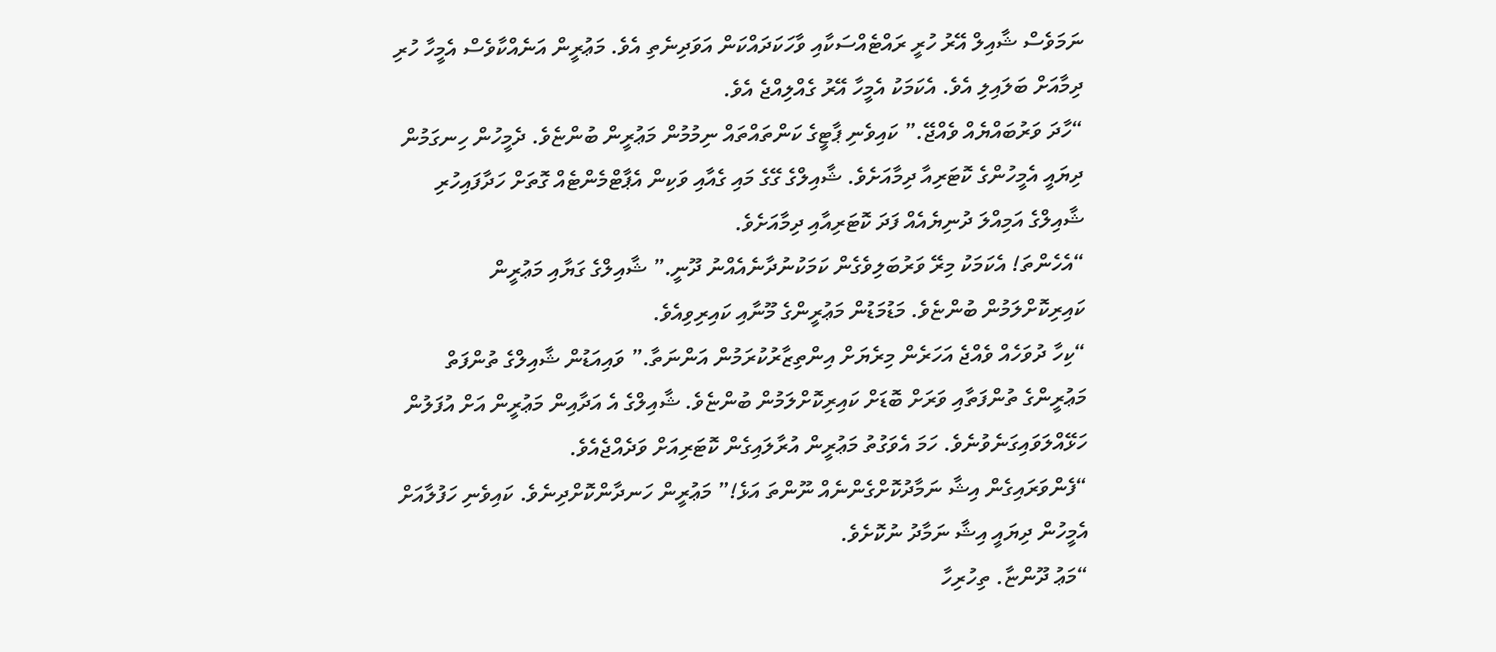ނަމަވެސް ޝާއިލް އޭރު ހުރީ ރައްޓެއްސަކާއި ވާހަކަދައްކަން އަވަދިނެތި އެވެ. މަޢުރީން އަނެއްކާވެސް އެމީހާ ހުރި ދިމާއަށް ބަލައިލި އެވެ. އެކަމަކު އެމީހާ އޭރު ގެއްލިއްޖެ އެވެ.
“ހާދަ ވަރުބައްޔެއް ވެއްޖޭ.” ކައިވެނި ޕާޓީގެ ކަންތައްތައް ނިމުމުން މަޢުރީން ބުންޏެވެ. ދެމީހުން ހިނގަމުން ދިޔައީ އެމީހުންގެ ކޮޓަރިއާ ދިމާއަށެވެ. ޝާއިލްގެ ގޭގެ މައި ގެއާއި ވަކިން އެޕާޓްމެންޓެއް ގޮތަށް ހަދާފައިހުރި ޝާއިލްގެ އަމިއްލަ ދުނިޔެއެއް ފަދަ ކޮޓަރިއާއި ދިމާއަށެވެ.
“އެހެންތަ! އެކަމަކު މިރޭ ވަރުބަލިވެގެން ކަމަކުނުދާނެއެއްނު ދޫނީ.” ޝާއިލްގެ ގަޔާއި މަޢުރީން ކައިރިކޮށްލަމުން ބުންޏެވެ. މަޑުމަޑުން މަޢުރީންގެ މޫނާއި ކައިރިވިއެވެ.
“ކިހާ ދުވަހެއް ވެއްޖެ އަހަރެން މިރެޔަށް އިންތިޒާރުކުރަމުން އަންނަތާ.” ވައިއަޑުން ޝާއިލްގެ ތުންފަތް މަޢުރީންގެ ތުންފަތާއި ވަރަށް ބޮޑަށް ކައިރިކޮށްލަމުން ބުންޏެވެ. ޝާއިލްގެ އެ އަދާއިން މަޢުރީން އަށް އުފަލުން ހަޅޭއްލަވައިގަނެވުނެވެ. ހަމަ އެވަގުތު މަޢުރީން އުރާލައިގެން ކޮޓަރިއަށް ވަދެއްޖެއެވެ.
“ފެންވަރައިގެން އިޝާ ނަމާދުކޮށްގެންނެއް ނޫންތަ އަޅެ!” މަޢުރީން ހަނދާންކޮށްދިނެވެ. ކައިވެނި ހަފުލާއަށް އެމީހުން ދިޔައީ އިޝާ ނަމާދު ނުކޮށެވެ.
“މަޢު ދޫންޏާ. ތިހުރިހާ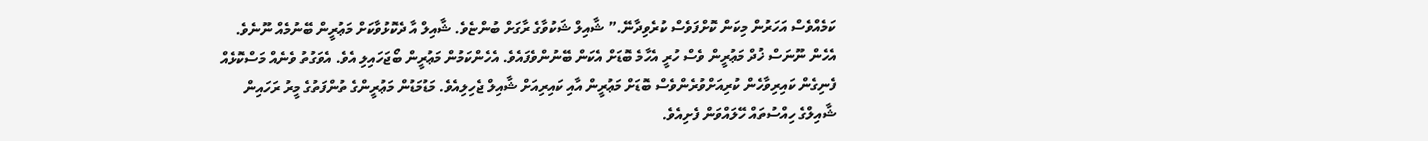ކަމެއްވެސް އަހަރުން މިކަން ކޮށްފަވެސް ކުރެވިދާނޭ.” ޝާއިލް ޝަކުވާގެ ރާގަށް ބުންޏެވެ. ޝާއިލް އާ ދެކޮޅުވާކަށް މަޢުރީން ބޭނުމެއް ނޫނެވެ. އެހެން ނޫނަސް ޚުދް މަޢުރީން ވެސް ހުރީ އެހާމެ ބޮޑަށް އެކަން ބޭނުންވެފައެވެ. އެހެންކަމުން މަޢުރީން ބޯޖަހައިލި އެވެ. އެވަގުތު ވެނެއް މަސްކޮޅެއް ފެނިގެން ކައިރިވާހެން ކުރިއަށްވުރެންވެސް ބޮޑަށް މަޢުރީން އާއި ކައިރިއަށް ޝާއިލް ޖެހިލިއެވެ. މަޑުމަޑުން މަޢުރީންގެ ތުންފަތުގެ މީރު ރަހައިން ޝާއިލްގެ ހިއްސުތައް ހޭލައްވަން ފެށިއެވެ.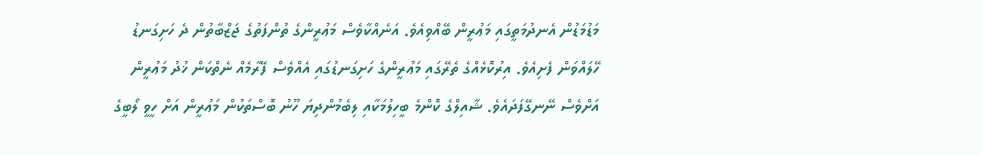މަޑުމަޑުން އެނދުމަތީގައި މަޢުރީން ބޭއްވިއެވެ. އަނެއްކާވެސް މަޢުރީންގެ ތުންފަތުގެ ޖަޒްބާތުން ދެ ހަށިގަނޑު ހޭލައްވަން ފެށިއެވެ. އިރުކޮޅެއްގެ ތެރޭގައި މަޢުރީންގެ ހަށިގަނޑުގައި އެއްވެސް ފޭރާމެއް ނެތްކަން ޚުދު މަޢުރީން އަށްވެސް ނޭނގޭފަދައެވެ. ޝާއިލްގެ ކޮންމެ ބީހިލުމަކާއި ލިބެމުންދިޔަ ހޫނު ބޮސްތަކުން މަޢުރީން އަށް ހީވީ ލޯބީގެ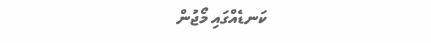ކަނޑެއްގައި މޯޖުން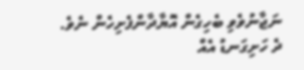ނަޖާނުވެވި ބެހިގެން އޮޔާދާންފެށިހެން ނެވެ.
ދެ ހަށިގަނޑު އެއް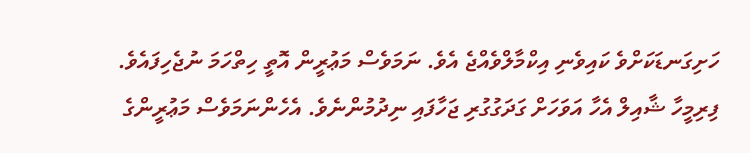ހަށިގަނޑަކަށްވެ ކައިވެނި އިކްމާލްވެއްޖެ އެވެ. ނަމަވެސް މަޢުރީން އޮތީ ހިތްހަމަ ނުޖެހިފައެވެ. ފިރިމީހާ ޝާއިލް އެހާ އަވަހަށް ގަދަގުގުރި ޖަހާފައި ނިދުމުންނެވެ. އެހެންނަމަވެސް މަޢުރީންގެ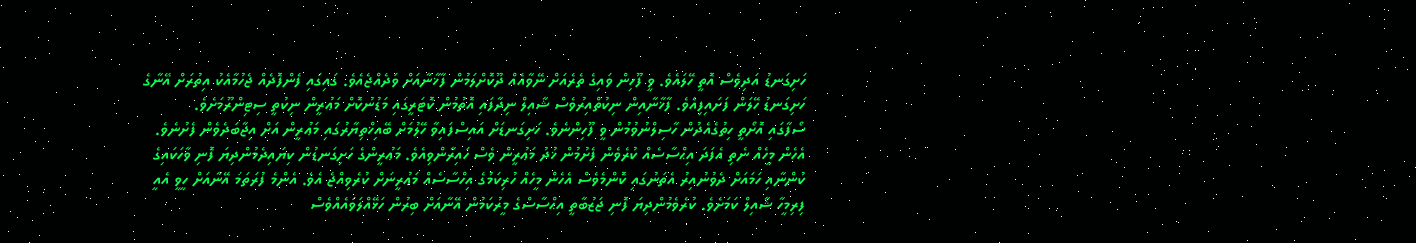ހަށިގަނޑު އަދިވެސް އޮތީ ހޭލައެވެ. ވީ ފޫހިން ވައިގެ ތެރެއަށް ނޭވާއެއް ދޫކޮށްލަމުން ފާޚާނާއަށް ވަދެއްޖެއެވެ. ގައިގައި ފެންފޮދެއް ޖެހުމާއެކު އިތުރަށް އޭނާގެ ހަށިގަނޑު ހޭލަން ފަށައިފިއެވެ. ފާޚާނާއިން ނިކުތްއިރުވެސް ޝާއިލް ނިދާފައި އޮތުމުން ކޮޓަރީގައި މަޑުނުކޮށް މަޢުރީން ނިކުތީ ސިޓިންރޫމަށެވެ.
ސޯފާގައި އޮށޯތީ ހިތުގެއެދުން ހާސިލްނުވުމުން ވީ ފޫހިންނެވެ. ހަށިގަނޑަށް އައިސްފައިވާ ހޭލުމަށް ބޭއިޚްތިޔާރުގައި މަޢުރީން އަށް އިޖާބަދެވެން ފެށުނެވެ. އެހެން މީހެއް ނެތި އެފަދަ އިޙްސާސެއް ކުރެވެން ފެށުމުން ޚުދު މަޢުރީން ވެސް ހައިރާންވިއެވެ. މަޢުރީންގެ ހަށިގަނޑުން ކިޔައިދެމުންދިޔަ ފޮނި ވާހަކައިގެ ކުންނާއި ހަމައަށް ދެވުނުއިރު އެތަނުގައި ކޮންމެވެސް އެހެން މީހެއް ހުރިކަމުގެ އިހްސާސެއް މަޢުރީނަށް ކުރެވިއްޖެ އެވެ. އެންމެ ފުރަތަމަ އޭނާއަށް ހީވީ އެއީ ފިރިމީހާ ޝާއިލް ކަމަށެވެ. ކުރެވެމުންދިޔަ ފޮނި ޖަޒުބާތީ އިޙްސާސްގެ މީރުކަމުން އޭނާއަށް ބިރުން ހަޅޭއްލަވައެއްވެސް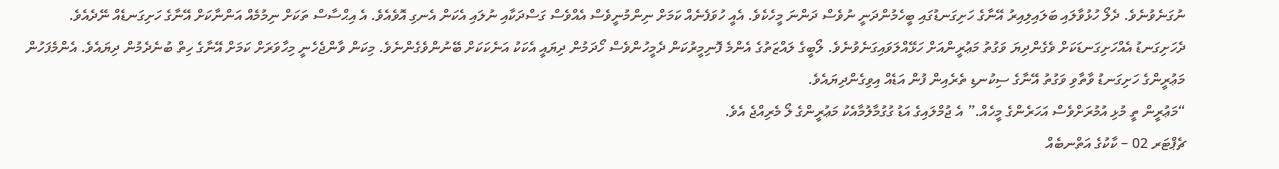ނުގަނެވުނެވެ. ދެލޯ ހުޅުވާލައި ބަލައިލިއިރު އޭނާގެ ހަށިގަނޑުގައި ބީހެމުންދަނީ ނުވެސް ދަންނަ މީހެކެވެ. އެއީ ހުވަފެނެއް ކަމަށް ނިންމުނީވެސް އެއްވެސް ގަސްދަކާއި ނުލައި އެކަން އެނގި އޮވެއެވެ. އެ އިޙްސާސް ތަކަށް ނިމުމެއް އަންނާކަށް އޭނާގެ ހަށިގަނޑެއް ނޭދެއެވެ.
ދެހަށިގަނޑު އެއްހަށިގަނޑަކަށް ވެގެންދިޔަ ވަގުތު މަޢުރީންއަށް ހަޅޭއްލަވައިގަނެވުނެވެ. ލޯބީގެ ލައްޒަތުގެ އެންމެ ފޮނިމީރުކަން ދެމީހުންވެސް ހޯދަމުން ދިޔައީ އެކަކު އަނެކަކަށް ބޭނުންވެގެންނެވެ. މިކަން ވާންޖެހެނީ މިހާވަރަށް ކަމަށް އޭނާގެ ހިތް ބުނެދެމުން ދިޔައެވެ. އެންމެފަހުން މަޢުރީންގެ ހަށިގަނޑު ވާތާވި ވަގުތު އޭނާގެ ސިކުނޑި ތެރެއިން ފުން އަޑެއް އިވިގެންދިޔައެވެ.
“މަޢުރީން ތީ މުޅި އުމުރަށްވެސް އަހަރެންގެ މީހެއް.” އެ ޖުމްލައިގެ އަޑު ގުގުމާލުމާއެކު މަޢުރީންގެ ލޯ މެރިއްޖެ އެވެ.
ޗެޕްޓަރ 02 – ކާކުގެ އަތްނބެއް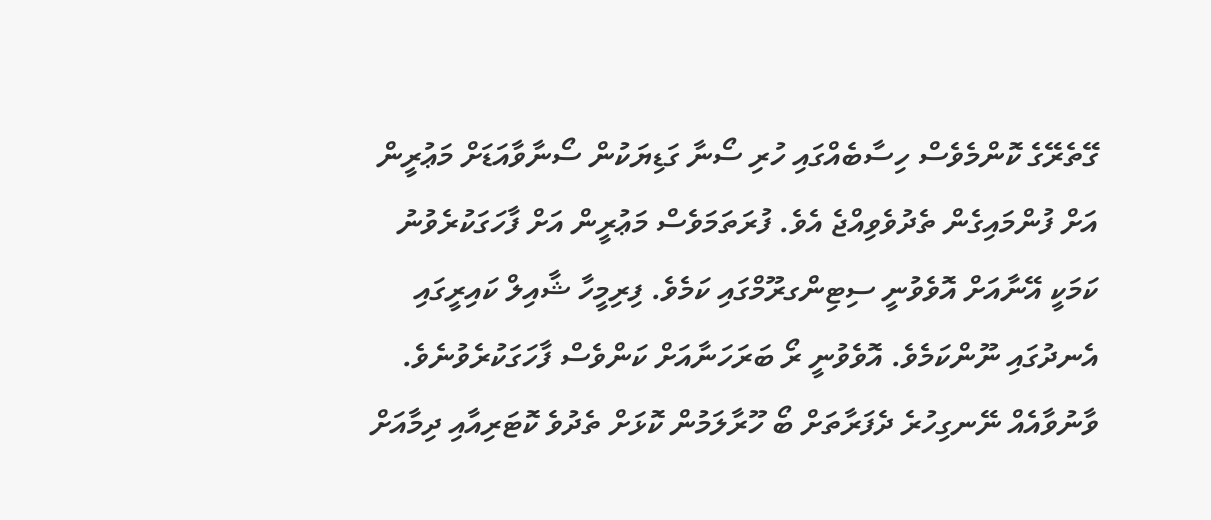ގޭތެރޭގެ ކޮންމެވެސް ހިސާބެއްގައި ހުރި ސޯނާ ގަޑިޔަކުން ސޯނާވާއަޑަށް މަޢުރީން އަށް ފުންމައިގެން ތެދުވެވިއްޖެ އެވެ. ފުރަތަމަވެސް މަޢުރީން އަށް ފާހަގަކުރެވުނު ކަމަކީ އޭނާއަށް އޮވެވުނީ ސިޓިންގރޫމްގައި ކަމެވެ. ފިރިމީހާ ޝާއިލް ކައިރީގައި އެނދުގައި ނޫންކަމެވެ. އޮވެވުނީ ރޯ ބަރަހަނާއަށް ކަންވެސް ފާހަގަކުރެވުނެވެ. ވާނުވާއެއް ނޭނގިހުރެ ދެފަރާތަށް ބޯ ހޫރާލަމުން ކޮޅަށް ތެދުވެ ކޮޓަރިއާއި ދިމާއަށް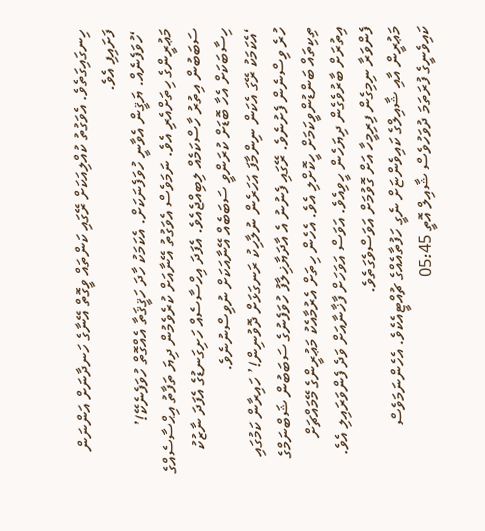ހިނގައިގަތެވެ. އެވަގުތު ކުއްލިއަކަށް ރޭގައި ކަންތައް ވީގޮތް އޭނާގެ ހަނދާނަށް އަންނަން ފަށައިފި އެވެ.
‘ހުވަފެނެއް. ޔަޤީން އެވާނީ ހުވަފެނަކަށް. އެކަމަކު ހާދަ ހަޤީޤަތާ އެއްގޮތް ހުވަފެނެކޭ!’ މަޢުރީންގެ ހިތަށްއެރި އެވެ. ނަމަވެސް އެވަގުތު އޭނާއަށް ކުރެވެމުން ދިޔަ ތަފާތު އިޙްސާސެއްގެ ސަބަބުން އިތުރު ހާސްކަމެއް ލިބިއްޖެއެވެ. އެފަދަ އިހްސާސެއް ހަށިގަނޑުގެ އެފަދަ ނާޒުކު ހިސާބަކަށް އެހާ ބޮޑަށް ކުރަންވީ ސަބަބެއް އޭނާއަކަށް ނުވިސްނުނެވެ.
‘އެކަމަކު ރޭގަ އެކަން ނިންމާފަ އަހަރެން ނުލާހިކު ރަނގަޅަށް ދޮވުނިން!’ ހައިރާން ކަމުގައި ހުރެ ވިސްނެން ފެށުނެވެ. ރޭގައި ފެނުނު އެ އާދަޔާޚިލާފު ހުވަފެނުގެ ސަބަބުން ޝަބްނަމްގެ ތިކިތައް ބަންޑުންވީކަމަށް ހީކޮށްލި އެވެ. އެހެން ހިތަށް އެރުމާއެކު މަޢުރީންގެ މޭމައްޗަށް އިތުރަށް ބާރުވެގެން ދިޔަހެން ހީވިއެވެ. އަވަސް އަވަހަށް ފާޚާނާއަށް ވަދެ ފެންވަރައިލި އެވެ. ފެންވަރާ ނިމިގެން ފިރިމީހާ އަށް ގޮވުމަށް އަވަސްވެގަތެވެ.
މަޢުރީން އާއި ޝާއިލްގެ ކައިވެންޏަށް ނެގީ ހަފުތާއެއްގެ ޗުއްޓީއެކެވެ. އެހެންނަމަވެސް ކައިވެނީގެ ފުރަތަމަ ދުވަހުވެސް ޝާއިލް އޮތީ 05:45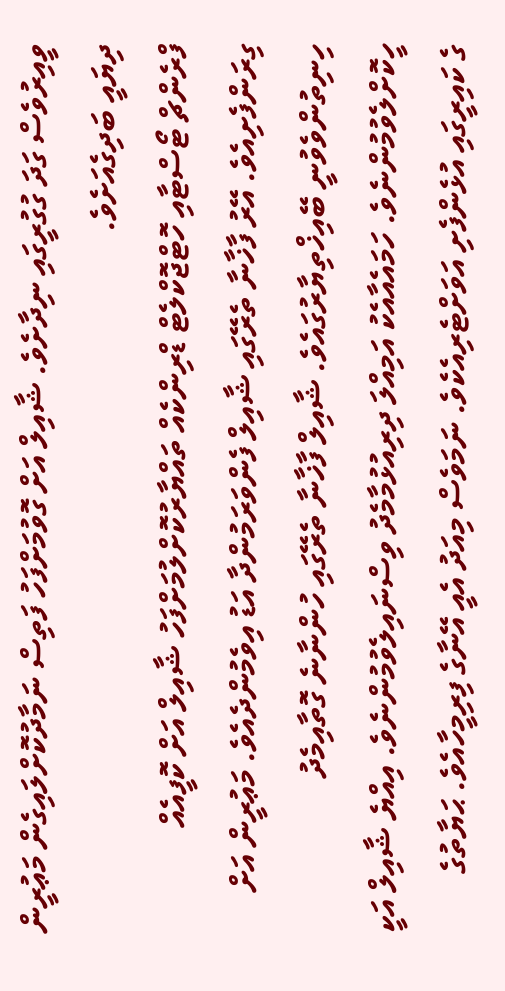ވީއިރުވެސް ގަދަ ގުގުރީގައި ނިދާށެވެ. ޝާއިލް އަށް ގޮވުމަށްފަހު ފަތިސް ނަމާދުކޮށްލައިގެން މަޢުރީން ދިޔައީ ބަދިގެއަށެވެ.
ފްރެންޗް ޓޯސްޓާއި ހޮޓްޖޮކްލެޓް ޑްރިންކެއް ތައްޔާރުކޮށްލުމަށްފަހު ޝާއިލް އަށް ކޮފީއެއް ގިރަންފެށިއެވެ. އޭރު ފާޚާނާ ތެރޭގައި ޝާއިލް ފެންވަރަމުންދާ އަޑު އިވެމުންދެއެވެ. މަޢުރީން އަށް ހިނިތުންވެވުނީ ބޭއިޚްތިޔާރުގައެވެ. ޝާއިލް ފާޚާނާ ތެރޭގައި ހުންނާނެ ގޮތާއިމެދު ހީކޮށްލެވުމުންނެވެ. ހަމައެއާއެކު އަމިއްލަ ދިރިއުޅުމާމެދު ވިސްނައިލެވުމުންނެވެ. އިއްޔެ ޝާއިލް އަކީ ގެ ކައިރީގައި އުޅެންފެށި އަވަށްޓެރިއެކެވެ. ނަމަވެސް މިއަދު އެއީ އޭނާގެ ފިރިމީހާއެވެ. ޙަޔާތުގެ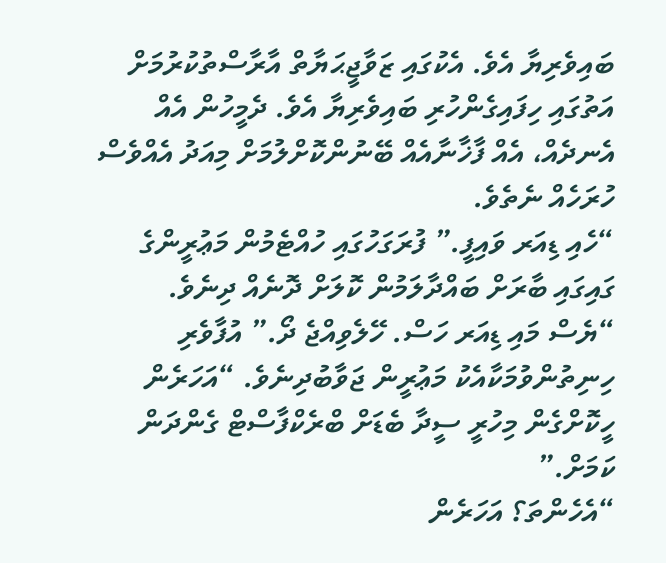ބައިވެރިޔާ އެވެ. އެކުގައި ޒަވާޖީޙަޔާތް އާރާސްތުކުރުމަށް އަތުގައި ހިފައިގެންހުރި ބައިވެރިޔާ އެވެ. ދެމީހުން އެއް އެނދެއް، އެއް ފާޚާނާއެއް ބޭނުންކޮށްލުމަށް މިއަދު އެއްވެސް ހުރަހެއް ނެތެވެ.
“ހެއި ޑިއަރ ވައިފީ.” ފުރަގަހުގައި ހުއްޓެމުން މަޢުރީންގެ ގައިގައި ބާރަށް ބައްދާލަމުން ކޮލަށް ދޮނެއް ދިނެވެ.
“ޔެސް މައި ޑިއަރ ހަސް. ހޭލެވިއްޖެ ދޯ.” އުފާވެރި ހިނިތުންވުމަކާއެކު މަޢުރީން ޖަވާބުދިނެވެ. “އަހަރެން ހީކޮށްގެން މިހުރީ ސީދާ ބެޑަށް ބްރެކްފާސްޓް ގެންދަން ކަމަށް.”
“އެހެންތަ؟ އަހަރެން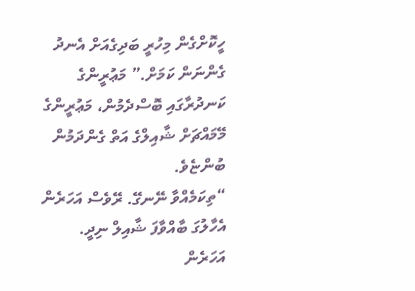ހީކޮށްގެން މިހުރީ ބަދިގެއަށް އެނދު ގެންނަން ކަމަށް.” މަޢުރީންގެ ކަނދުރާގައި ބޮސްދެމުން، މަޢުރީންގެ މޭމައްޗަށް ޝާއިލްގެ އަތް ގެންދަމުން ބުންޏެވެ.
“ތިކަމެއްވާ ނޭނގޭ. ރޭވެސް އަހަރެން އެހާލުގަ ބާއްވާފަ ޝާއިލް ނިދީ. އަހަރެން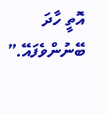އޮތީ ހާދަ ބޭނުންވެފައޭ.”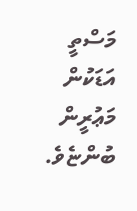މަސްތީ އަޑަކުން މަޢުރީން ބުންޏެވެ.